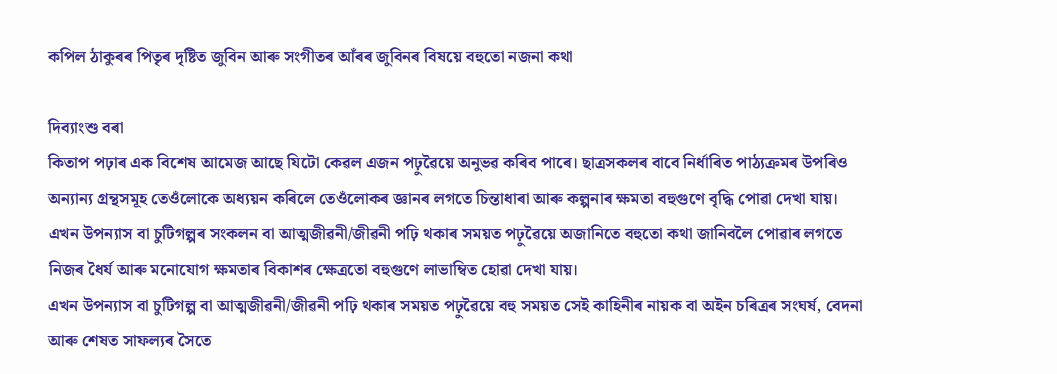কপিল ঠাকুৰৰ পিতৃৰ দৃষ্টিত জুবিন আৰু সংগীতৰ আঁৰৰ জুবিনৰ বিষয়ে বহুতো নজনা কথা

দিব্যাংশু বৰা
কিতাপ পঢ়াৰ এক বিশেষ আমেজ আছে যিটো কেৱল এজন পঢ়ুৱৈয়ে অনুভৱ কৰিব পাৰে। ছাত্ৰসকলৰ বাবে নিৰ্ধাৰিত পাঠ্যক্ৰমৰ উপৰিও অন্যান্য গ্ৰন্থসমূহ তেওঁলোকে অধ্যয়ন কৰিলে তেওঁলোকৰ জ্ঞানৰ লগতে চিন্তাধাৰা আৰু কল্পনাৰ ক্ষমতা বহুগুণে বৃদ্ধি পোৱা দেখা যায়।
এখন উপন্যাস বা চুটিগল্পৰ সংকলন বা আত্মজীৱনী/জীৱনী পঢ়ি থকাৰ সময়ত পঢ়ুৱৈয়ে অজানিতে বহুতো কথা জানিবলৈ পোৱাৰ লগতে নিজৰ ধৈৰ্য আৰু মনোযোগ ক্ষমতাৰ বিকাশৰ ক্ষেত্ৰতো বহুগুণে লাভাম্বিত হোৱা দেখা যায়।
এখন উপন্যাস বা চুটিগল্প বা আত্মজীৱনী/জীৱনী পঢ়ি থকাৰ সময়ত পঢ়ুৱৈয়ে বহু সময়ত সেই কাহিনীৰ নায়ক বা অইন চৰিত্ৰৰ সংঘৰ্ষ, বেদনা আৰু শেষত সাফল্যৰ সৈতে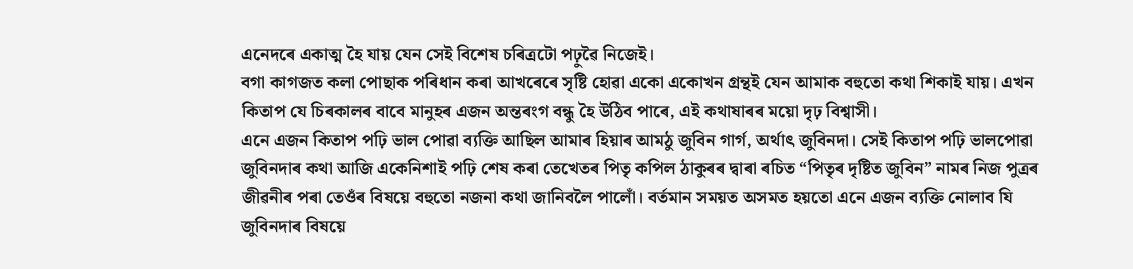এনেদৰে একাত্ম হৈ যায় যেন সেই বিশেষ চৰিত্ৰটো পঢ়ুৱৈ নিজেই।
বগা কাগজত কলা পোছাক পৰিধান কৰা আখৰেৰে সৃষ্টি হোৱা একো একোখন গ্ৰন্থই যেন আমাক বহুতো কথা শিকাই যায়। এখন কিতাপ যে চিৰকালৰ বাবে মানুহৰ এজন অন্তৰংগ বন্ধু হৈ উঠিব পাৰে, এই কথাষাৰৰ ময়ো দৃঢ় বিশ্বাসী।
এনে এজন কিতাপ পঢ়ি ভাল পোৱা ব্যক্তি আছিল আমাৰ হিয়াৰ আমঠু জুবিন গাৰ্গ, অৰ্থাৎ জুবিনদা। সেই কিতাপ পঢ়ি ভালপোৱা জুবিনদাৰ কথা আজি একেনিশাই পঢ়ি শেষ কৰা তেখেতৰ পিতৃ কপিল ঠাকুৰৰ দ্বাৰা ৰচিত “পিতৃৰ দৃষ্টিত জুবিন” নামৰ নিজ পুত্ৰৰ জীৱনীৰ পৰা তেওঁৰ বিষয়ে বহুতো নজনা কথা জানিবলৈ পালোঁ। বৰ্তমান সময়ত অসমত হয়তো এনে এজন ব্যক্তি নোলাব যি জুবিনদাৰ বিষয়ে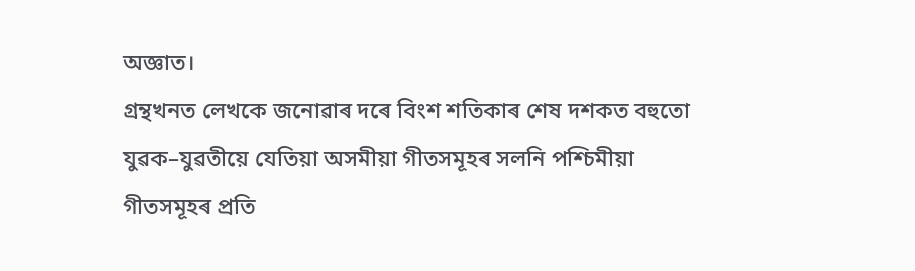অজ্ঞাত।
গ্ৰন্থখনত লেখকে জনোৱাৰ দৰে বিংশ শতিকাৰ শেষ দশকত বহুতো যুৱক–যুৱতীয়ে যেতিয়া অসমীয়া গীতসমূহৰ সলনি পশ্চিমীয়া গীতসমূহৰ প্ৰতি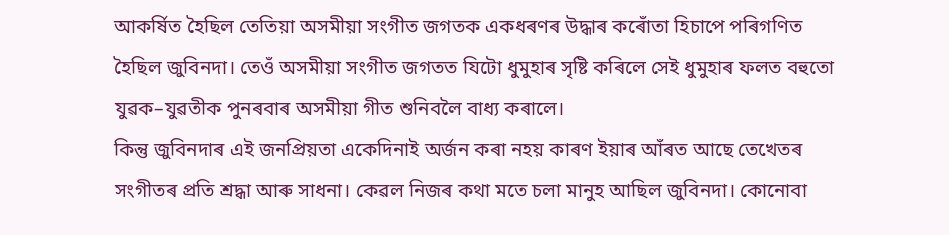আকৰ্ষিত হৈছিল তেতিয়া অসমীয়া সংগীত জগতক একধৰণৰ উদ্ধাৰ কৰোঁতা হিচাপে পৰিগণিত হৈছিল জুবিনদা। তেওঁ অসমীয়া সংগীত জগতত যিটো ধুমুহাৰ সৃষ্টি কৰিলে সেই ধুমুহাৰ ফলত বহুতো যুৱক–যুৱতীক পুনৰবাৰ অসমীয়া গীত শুনিবলৈ বাধ্য কৰালে।
কিন্তু জুবিনদাৰ এই জনপ্ৰিয়তা একেদিনাই অৰ্জন কৰা নহয় কাৰণ ইয়াৰ আঁৰত আছে তেখেতৰ সংগীতৰ প্ৰতি শ্ৰদ্ধা আৰু সাধনা। কেৱল নিজৰ কথা মতে চলা মানুহ আছিল জুবিনদা। কোনোবা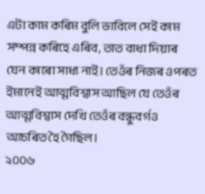এটা কাম কৰিম বুলি ভাবিলে সেই কাম সম্পন্ন কৰিহে এৰিব, তাত বাধা দিয়াৰ যেন কাৰো সাধ্য নাই। তেওঁৰ নিজৰ ওপৰত ইমানেই আত্মবিশ্বাস আছিল যে তেওঁৰ আত্মবিশ্বাস দেখি তেওঁৰ বন্ধুবৰ্গও আচৰিত হৈ গৈছিল।
২০০৬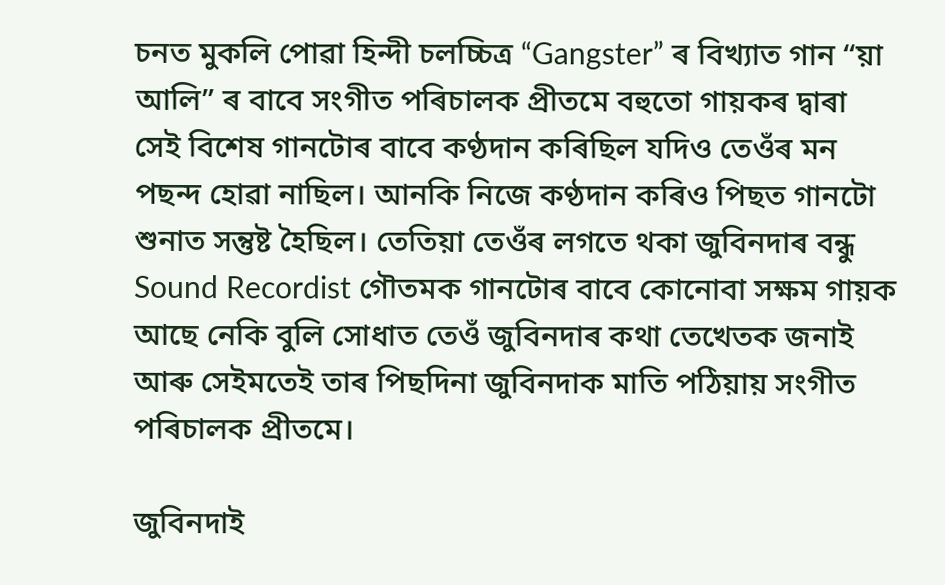চনত মুকলি পোৱা হিন্দী চলচ্চিত্ৰ “Gangster” ৰ বিখ্যাত গান “য়া আলি” ৰ বাবে সংগীত পৰিচালক প্ৰীতমে বহুতো গায়কৰ দ্বাৰা সেই বিশেষ গানটোৰ বাবে কণ্ঠদান কৰিছিল যদিও তেওঁৰ মন পছন্দ হোৱা নাছিল। আনকি নিজে কণ্ঠদান কৰিও পিছত গানটো শুনাত সন্তুষ্ট হৈছিল। তেতিয়া তেওঁৰ লগতে থকা জুবিনদাৰ বন্ধু Sound Recordist গৌতমক গানটোৰ বাবে কোনোবা সক্ষম গায়ক আছে নেকি বুলি সোধাত তেওঁ জুবিনদাৰ কথা তেখেতক জনাই আৰু সেইমতেই তাৰ পিছদিনা জুবিনদাক মাতি পঠিয়ায় সংগীত পৰিচালক প্ৰীতমে।

জুবিনদাই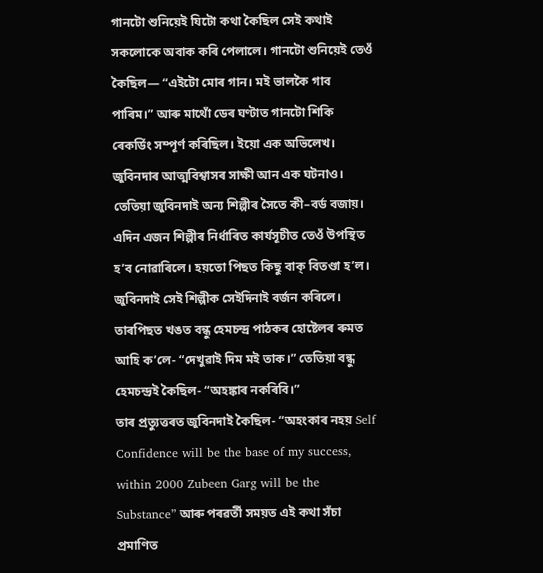গানটো শুনিয়েই যিটো কথা কৈছিল সেই কথাই সকলোকে অবাক কৰি পেলালে। গানটো শুনিয়েই তেওঁ কৈছিল— “এইটো মোৰ গান। মই ভালকৈ গাব পাৰিম।” আৰু মাথোঁ ডেৰ ঘণ্টাত গানটো শিকি ৰেকৰ্ডিং সম্পূৰ্ণ কৰিছিল। ইয়ো এক অভিলেখ।
জুবিনদাৰ আত্মবিশ্বাসৰ সাক্ষী আন এক ঘটনাও। তেতিয়া জুবিনদাই অন্য শিল্পীৰ সৈতে কী–বৰ্ড বজায়। এদিন এজন শিল্পীৰ নিৰ্ধাৰিত কাৰ্যসূচীত তেওঁ উপস্থিত হ’ব নোৱাৰিলে। হয়তো পিছত কিছু বাক্ বিতণ্ডা হ’ল। জুবিনদাই সেই শিল্পীক সেইদিনাই বৰ্জন কৰিলে। তাৰপিছত খঙত বন্ধু হেমচন্দ্ৰ পাঠকৰ হোষ্টেলৰ ৰুমত আহি ক’লে- “দেখুৱাই দিম মই তাক।” তেতিয়া বন্ধু হেমচন্দ্ৰই কৈছিল- “অহঙ্কাৰ নকৰিবি।”
তাৰ প্ৰত্যুত্তৰত জুবিনদাই কৈছিল- “অহংকাৰ নহয় Self Confidence will be the base of my success, within 2000 Zubeen Garg will be the Substance” আৰু পৰৱৰ্তী সময়ত এই কথা সঁচা প্ৰমাণিত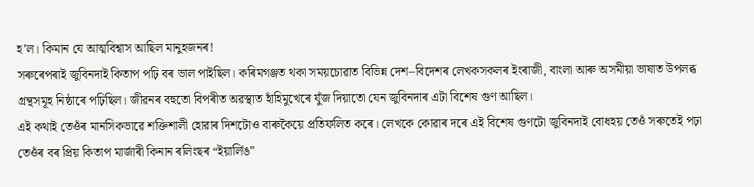হ’ল। কিমান যে আত্মবিশ্বাস আছিল মানুহজনৰ!
সৰুৰেপৰাই জুবিনদাই কিতাপ পঢ়ি বৰ ভাল পাইছিল। কৰিমগঞ্জত থকা সময়চোৱাত বিভিন্ন দেশ–বিদেশৰ লেখকসকলৰ ইংৰাজী, বাংলা আৰু অসমীয়া ভাষাত উপলব্ধ গ্ৰন্থসমূহ নিষ্ঠাৰে পঢ়িছিল। জীৱনৰ বহুতো বিপৰীত অৱস্থাত হাঁহিমুখেৰে যুঁজ দিয়াতো যেন জুবিনদাৰ এটা বিশেষ গুণ আছিল।
এই কথাই তেওঁৰ মানসিকভাৱে শক্তিশালী হোৱাৰ দিশটোও বাৰুকৈয়ে প্ৰতিফলিত কৰে। লেখকে কোৱাৰ দৰে এই বিশেষ গুণটো জুবিনদাই বোধহয় তেওঁ সৰুতেই পঢ়া তেওঁৰ বৰ প্ৰিয় কিতাপ মাৰ্জাৰী কিনান ৰলিংছৰ “ইয়াৰ্লিঙ”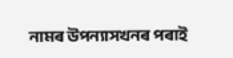নামৰ উপন্যাসখনৰ পৰাই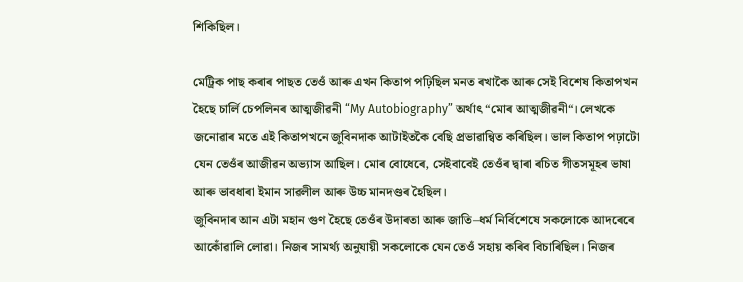শিকিছিল।

মেট্ৰিক পাছ কৰাৰ পাছত তেওঁ আৰু এখন কিতাপ পঢ়িছিল মনত ৰখাকৈ আৰু সেই বিশেষ কিতাপখন হৈছে চাৰ্লি চেপলিনৰ আত্মজীৱনী “My Autobiography” অৰ্থাৎ “মোৰ আত্মজীৱনী“। লেখকে জনোৱাৰ মতে এই কিতাপখনে জুবিনদাক আটাইতকৈ বেছি প্ৰভাৱান্বিত কৰিছিল। ভাল কিতাপ পঢ়াটো যেন তেওঁৰ আজীৱন অভ্যাস আছিল। মোৰ বোধেৰে, সেইবাবেই তেওঁৰ দ্বাৰা ৰচিত গীতসমূহৰ ভাষা আৰু ভাবধাৰা ইমান সাৱলীল আৰু উচ্চ মানদণ্ডৰ হৈছিল।
জুবিনদাৰ আন এটা মহান গুণ হৈছে তেওঁৰ উদাৰতা আৰু জাতি–ধৰ্ম নিৰ্বিশেষে সকলোকে আদৰেৰে আকোঁৱালি লোৱা। নিজৰ সামৰ্থ্য অনুযায়ী সকলোকে যেন তেওঁ সহায় কৰিব বিচাৰিছিল। নিজৰ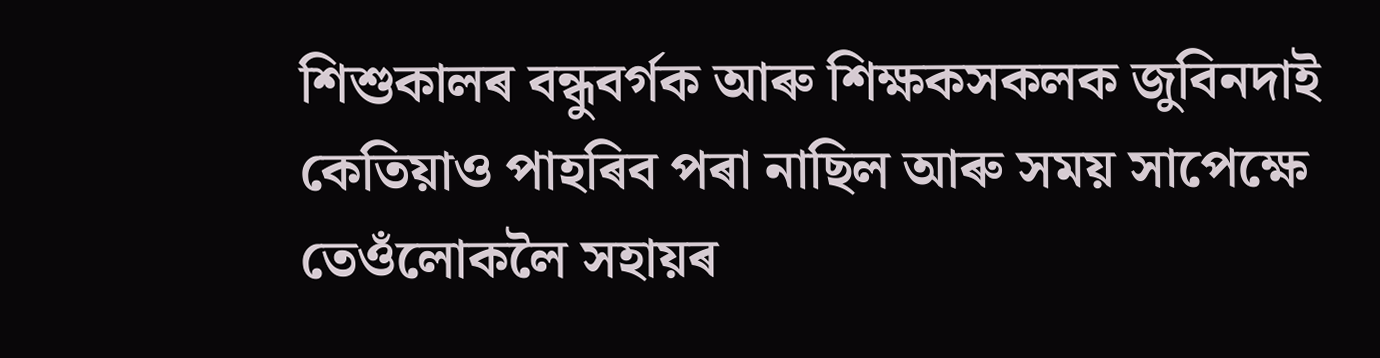শিশুকালৰ বন্ধুবৰ্গক আৰু শিক্ষকসকলক জুবিনদাই কেতিয়াও পাহৰিব পৰা নাছিল আৰু সময় সাপেক্ষে তেওঁলোকলৈ সহায়ৰ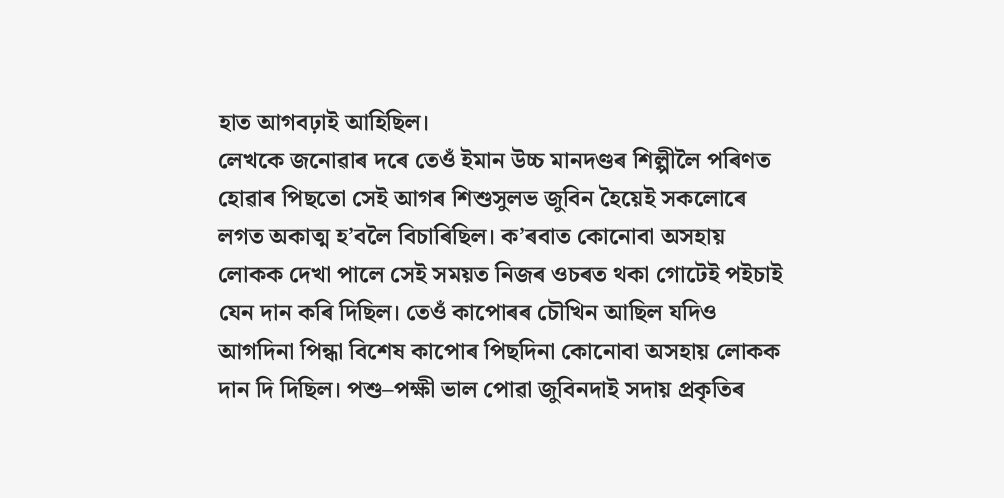হাত আগবঢ়াই আহিছিল।
লেখকে জনোৱাৰ দৰে তেওঁ ইমান উচ্চ মানদণ্ডৰ শিল্পীলৈ পৰিণত হোৱাৰ পিছতো সেই আগৰ শিশুসুলভ জুবিন হৈয়েই সকলোৰে লগত অকাত্ম হ’বলৈ বিচাৰিছিল। ক’ৰবাত কোনোবা অসহায় লোকক দেখা পালে সেই সময়ত নিজৰ ওচৰত থকা গোটেই পইচাই যেন দান কৰি দিছিল। তেওঁ কাপোৰৰ চৌখিন আছিল যদিও আগদিনা পিন্ধা বিশেষ কাপোৰ পিছদিনা কোনোবা অসহায় লোকক দান দি দিছিল। পশু–পক্ষী ভাল পোৱা জুবিনদাই সদায় প্ৰকৃতিৰ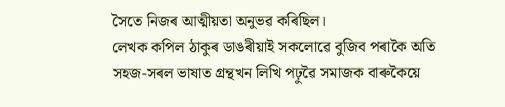সৈতে নিজৰ আত্মীয়তা অনুভৱ কৰিছিল।
লেখক কপিল ঠাকুৰ ডাঙৰীয়াই সকলোৱে বুজিব পৰাকৈ অতি সহজ-সৰল ভাষাত গ্ৰন্থখন লিখি পঢ়ুৱৈ সমাজক বাৰুকৈয়ে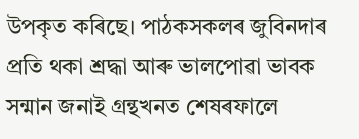উপকৃত কৰিছে। পাঠকসকলৰ জুবিনদাৰ প্ৰতি থকা শ্ৰদ্ধা আৰু ভালপোৱা ভাবক সন্মান জনাই গ্ৰন্থখনত শেষৰফালে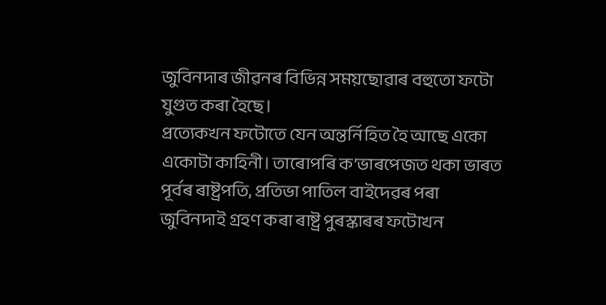জুবিনদাৰ জীৱনৰ বিভিন্ন সময়ছোৱাৰ বহুতো ফটো যুগুত কৰা হৈছে।
প্ৰত্যেকখন ফটোতে যেন অন্তৰ্নিহিত হৈ আছে একো একোটা কাহিনী। তাৰোপৰি ক’ভাৰপেজত থকা ভাৰত পূৰ্বৰ ৰাষ্ট্ৰপতি, প্ৰতিভা পাতিল বাইদেৱৰ পৰা জুবিনদাই গ্ৰহণ কৰা ৰাষ্ট্ৰ পুৰস্কাৰৰ ফটোখন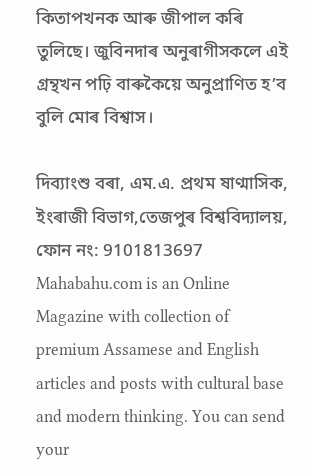কিতাপখনক আৰু জীপাল কৰি তুলিছে। জুবিনদাৰ অনুৰাগীসকলে এই গ্ৰন্থখন পঢ়ি বাৰুকৈয়ে অনুপ্ৰাণিত হ’ব বুলি মোৰ বিশ্বাস।

দিব্যাংশু বৰা, এম.এ. প্ৰথম ষাণ্মাসিক, ইংৰাজী বিভাগ,তেজপুৰ বিশ্ববিদ্যালয়, ফোন নং: 9101813697
Mahabahu.com is an Online Magazine with collection of premium Assamese and English articles and posts with cultural base and modern thinking. You can send your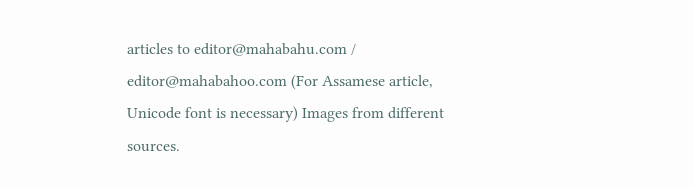articles to editor@mahabahu.com / editor@mahabahoo.com (For Assamese article, Unicode font is necessary) Images from different sources.